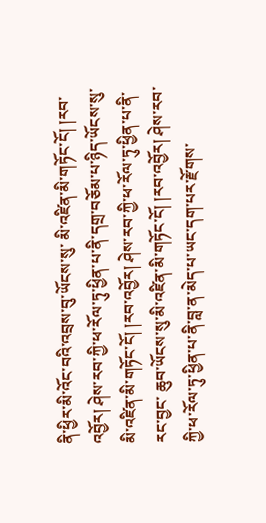ནི་ཕྱིར་མི་འོང་བའི་འབྲས་བུ་ཡོངས་སུ་ མི་འཛིན་མི་གཏོང་ངོ། །རབ་འབྱོར། ཤེས་རབ་ཀྱི་ཕ་རོལ་ཏུ་ཕྱིན་པ་ནི་དགྲ་བཅོམ་པ་ཉིད་ཡོངས་སུ་མི་འཛིན་མི་གཏོང་ངོ། །རབ་འབྱོར། ཤེས་རབ་ཀྱི་ཕ་རོལ་ཏུ་ཕྱིན་པ་ནི་རང་བྱང་ ཆུབ་ཡོངས་སུ་མི་འཛིན་མི་གཏོང་ངོ། །རབ་འབྱོར། ཤེས་རབ་ཀྱི་ཕ་རོལ་ཏུ་ཕྱིན་པ་ནི་བླ་ན་མེད་པ་ཡང་དག་པར་རྫོགས་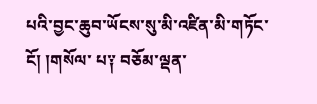པའི་བྱང་ཆུབ་ཡོངས་སུ་མི་འཛིན་མི་གཏོང་ངོ། །གསོལ་ པ༑ བཅོམ་ལྡན་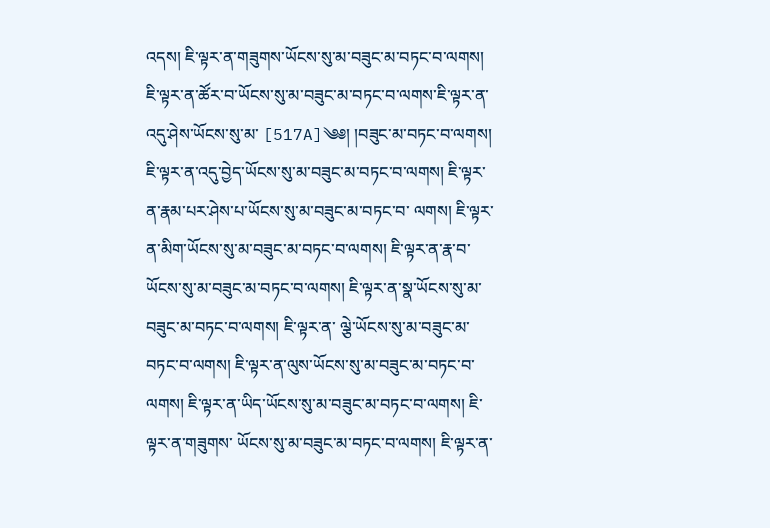འདས། ཇི་ལྟར་ན་གཟུགས་ཡོངས་སུ་མ་བཟུང་མ་བཏང་བ་ལགས། ཇི་ལྟར་ན་ཚོར་བ་ཡོངས་སུ་མ་བཟུང་མ་བཏང་བ་ལགས་ཇི་ལྟར་ན་འདུ་ཤེས་ཡོངས་སུ་མ་ [517A]༄༅། །བཟུང་མ་བཏང་བ་ལགས། ཇི་ལྟར་ན་འདུ་བྱེད་ཡོངས་སུ་མ་བཟུང་མ་བཏང་བ་ལགས། ཇི་ལྟར་ན་རྣམ་པར་ཤེས་པ་ཡོངས་སུ་མ་བཟུང་མ་བཏང་བ་ ལགས། ཇི་ལྟར་ན་མིག་ཡོངས་སུ་མ་བཟུང་མ་བཏང་བ་ལགས། ཇི་ལྟར་ན་རྣ་བ་ཡོངས་སུ་མ་བཟུང་མ་བཏང་བ་ལགས། ཇི་ལྟར་ན་སྣ་ཡོངས་སུ་མ་བཟུང་མ་བཏང་བ་ལགས། ཇི་ལྟར་ན་ ལྕེ་ཡོངས་སུ་མ་བཟུང་མ་བཏང་བ་ལགས། ཇི་ལྟར་ན་ལུས་ཡོངས་སུ་མ་བཟུང་མ་བཏང་བ་ལགས། ཇི་ལྟར་ན་ཡིད་ཡོངས་སུ་མ་བཟུང་མ་བཏང་བ་ལགས། ཇི་ལྟར་ན་གཟུགས་ ཡོངས་སུ་མ་བཟུང་མ་བཏང་བ་ལགས། ཇི་ལྟར་ན་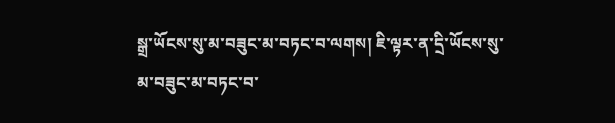སྒྲ་ཡོངས་སུ་མ་བཟུང་མ་བཏང་བ་ལགས། ཇི་ལྟར་ན་དྲི་ཡོངས་སུ་མ་བཟུང་མ་བཏང་བ་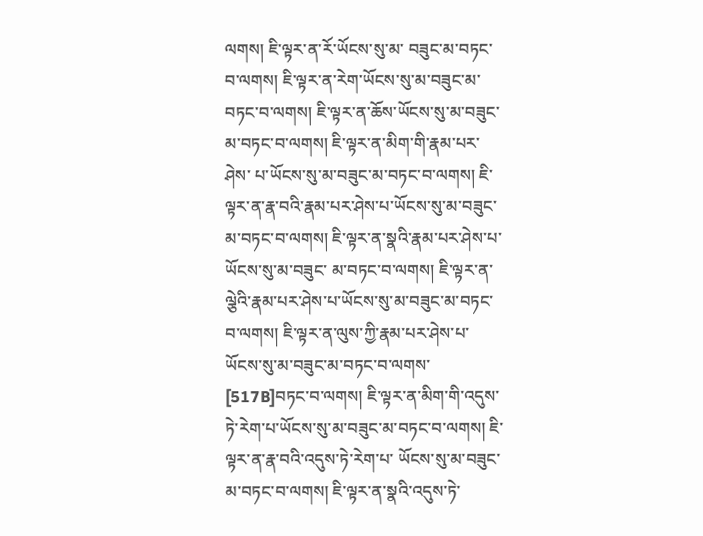ལགས། ཇི་ལྟར་ན་རོ་ཡོངས་སུ་མ་ བཟུང་མ་བཏང་བ་ལགས། ཇི་ལྟར་ན་རེག་ཡོངས་སུ་མ་བཟུང་མ་བཏང་བ་ལགས། ཇི་ལྟར་ན་ཆོས་ཡོངས་སུ་མ་བཟུང་མ་བཏང་བ་ལགས། ཇི་ལྟར་ན་མིག་གི་རྣམ་པར་ཤེས་ པ་ཡོངས་སུ་མ་བཟུང་མ་བཏང་བ་ལགས། ཇི་ལྟར་ན་རྣ་བའི་རྣམ་པར་ཤེས་པ་ཡོངས་སུ་མ་བཟུང་མ་བཏང་བ་ལགས། ཇི་ལྟར་ན་སྣའི་རྣམ་པར་ཤེས་པ་ཡོངས་སུ་མ་བཟུང་ མ་བཏང་བ་ལགས། ཇི་ལྟར་ན་ལྕེའི་རྣམ་པར་ཤེས་པ་ཡོངས་སུ་མ་བཟུང་མ་བཏང་བ་ལགས། ཇི་ལྟར་ན་ལུས་ཀྱི་རྣམ་པར་ཤེས་པ་ཡོངས་སུ་མ་བཟུང་མ་བཏང་བ་ལགས་ [517B]བཏང་བ་ལགས། ཇི་ལྟར་ན་མིག་གི་འདུས་ཏེ་རེག་པ་ཡོངས་སུ་མ་བཟུང་མ་བཏང་བ་ལགས། ཇི་ལྟར་ན་རྣ་བའི་འདུས་ཏེ་རེག་པ་ ཡོངས་སུ་མ་བཟུང་མ་བཏང་བ་ལགས། ཇི་ལྟར་ན་སྣའི་འདུས་ཏེ་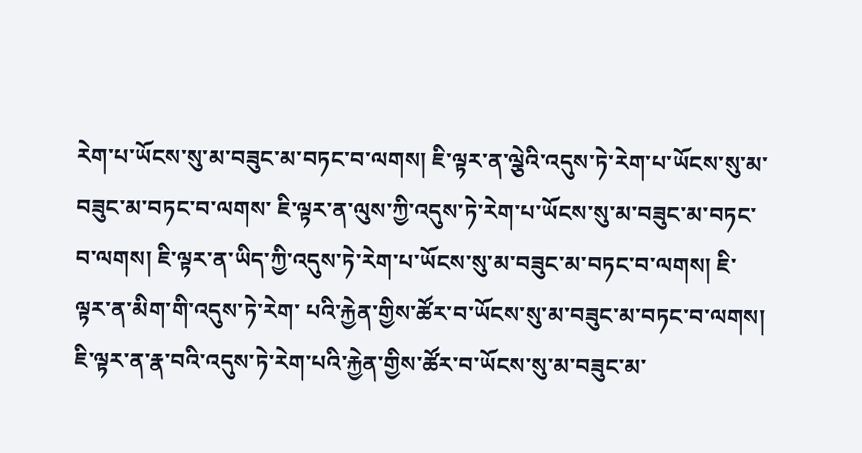རེག་པ་ཡོངས་སུ་མ་བཟུང་མ་བཏང་བ་ལགས། ཇི་ལྟར་ན་ལྕེའི་འདུས་ཏེ་རེག་པ་ཡོངས་སུ་མ་བཟུང་མ་བཏང་བ་ལགས་ ཇི་ལྟར་ན་ལུས་ཀྱི་འདུས་ཏེ་རེག་པ་ཡོངས་སུ་མ་བཟུང་མ་བཏང་བ་ལགས། ཇི་ལྟར་ན་ཡིད་ཀྱི་འདུས་ཏེ་རེག་པ་ཡོངས་སུ་མ་བཟུང་མ་བཏང་བ་ལགས། ཇི་ལྟར་ན་མིག་གི་འདུས་ཏེ་རེག་ པའི་རྐྱེན་གྱིས་ཚོར་བ་ཡོངས་སུ་མ་བཟུང་མ་བཏང་བ་ལགས། ཇི་ལྟར་ན་རྣ་བའི་འདུས་ཏེ་རེག་པའི་རྐྱེན་གྱིས་ཚོར་བ་ཡོངས་སུ་མ་བཟུང་མ་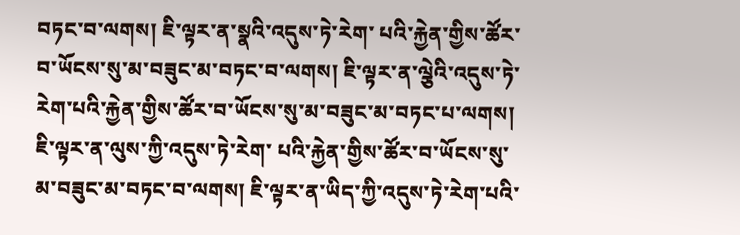བཏང་བ་ལགས། ཇི་ལྟར་ན་སྣའི་འདུས་ཏེ་རེག་ པའི་རྐྱེན་གྱིས་ཚོར་བ་ཡོངས་སུ་མ་བཟུང་མ་བཏང་བ་ལགས། ཇི་ལྟར་ན་ལྕེའི་འདུས་ཏེ་རེག་པའི་རྐྱེན་གྱིས་ཚོར་བ་ཡོངས་སུ་མ་བཟུང་མ་བཏང་པ་ལགས། ཇི་ལྟར་ན་ལུས་ཀྱི་འདུས་ཏེ་རེག་ པའི་རྐྱེན་གྱིས་ཚོར་བ་ཡོངས་སུ་མ་བཟུང་མ་བཏང་བ་ལགས། ཇི་ལྟར་ན་ཡིད་ཀྱི་འདུས་ཏེ་རེག་པའི་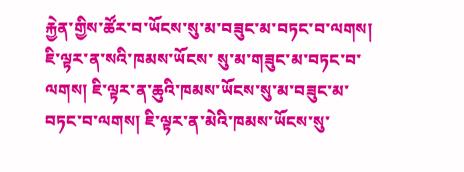རྐྱེན་གྱིས་ཚོར་བ་ཡོངས་སུ་མ་བཟུང་མ་བཏང་བ་ལགས། ཇི་ལྟར་ན་སའི་ཁམས་ཡོངས་ སུ་མ་གཟུང་མ་བཏང་བ་ལགས། ཇི་ལྟར་ན་ཆུའི་ཁམས་ཡོངས་སུ་མ་བཟུང་མ་བཏང་བ་ལགས། ཇི་ལྟར་ན་མེའི་ཁམས་ཡོངས་སུ་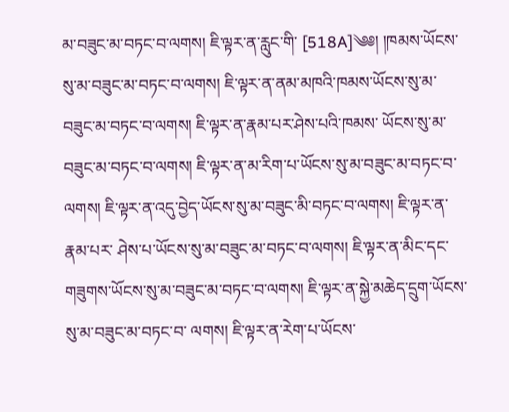མ་བཟུང་མ་བཏང་བ་ལགས། ཇི་ལྟར་ན་རླུང་གི་ [518A]༄༅། །ཁམས་ཡོངས་སུ་མ་བཟུང་མ་བཏང་བ་ལགས། ཇི་ལྟར་ན་ནམ་མཁའི་ཁམས་ཡོངས་སུ་མ་བཟུང་མ་བཏང་བ་ལགས། ཇི་ལྟར་ན་རྣམ་པར་ཤེས་པའི་ཁམས་ ཡོངས་སུ་མ་བཟུང་མ་བཏང་བ་ལགས། ཇི་ལྟར་ན་མ་རིག་པ་ཡོངས་སུ་མ་བཟུང་མ་བཏང་བ་ལགས། ཇི་ལྟར་ན་འདུ་བྱེད་ཡོངས་སུ་མ་བཟུང་མི་བཏང་བ་ལགས། ཇི་ལྟར་ན་རྣམ་པར་ ཤེས་པ་ཡོངས་སུ་མ་བཟུང་མ་བཏང་བ་ལགས། ཇི་ལྟར་ན་མིང་དང་གཟུགས་ཡོངས་སུ་མ་བཟུང་མ་བཏང་བ་ལགས། ཇི་ལྟར་ན་སྐྱེ་མཆེད་དྲུག་ཡོངས་སུ་མ་བཟུང་མ་བཏང་བ་ ལགས། ཇི་ལྟར་ན་རེག་པ་ཡོངས་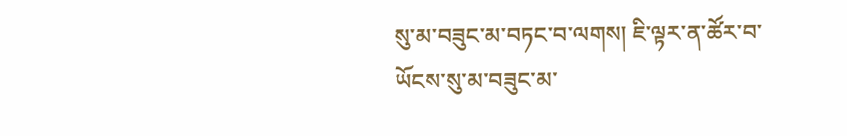སུ་མ་བཟུང་མ་བཏང་བ་ལགས། ཇི་ལྟར་ན་ཚོར་བ་ཡོངས་སུ་མ་བཟུང་མ་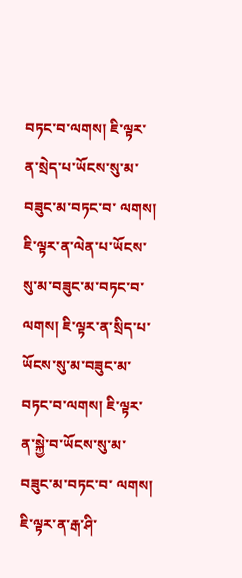བཏང་བ་ལགས། ཇི་ལྟར་ན་སྲེད་པ་ཡོངས་སུ་མ་བཟུང་མ་བཏང་བ་ ལགས། ཇི་ལྟར་ན་ལེན་པ་ཡོངས་སུ་མ་བཟུང་མ་བཏང་བ་ལགས། ཇི་ལྟར་ན་སྲིད་པ་ཡོངས་སུ་མ་བཟུང་མ་བཏང་བ་ལགས། ཇི་ལྟར་ན་སྐྱེ་བ་ཡོངས་སུ་མ་བཟུང་མ་བཏང་བ་ ལགས། ཇི་ལྟར་ན་རྒ་ཤི་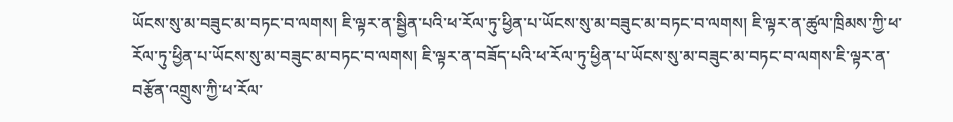ཡོངས་སུ་མ་བཟུང་མ་བཏང་བ་ལགས། ཇི་ལྟར་ན་སྦྱིན་པའི་ཕ་རོལ་ཏུ་ཕྱིན་པ་ཡོངས་སུ་མ་བཟུང་མ་བཏང་བ་ལགས། ཇི་ལྟར་ན་ཚུལ་ཁྲིམས་ཀྱི་ཕ་ རོལ་ཏུ་ཕྱིན་པ་ཡོངས་སུ་མ་བཟུང་མ་བཏང་བ་ལགས། ཇི་ལྟར་ན་བཟོད་པའི་ཕ་རོལ་ཏུ་ཕྱིན་པ་ཡོངས་སུ་མ་བཟུང་མ་བཏང་བ་ལགས་ཇི་ལྟར་ན་བརྩོན་འགྲུས་ཀྱི་ཕ་རོལ་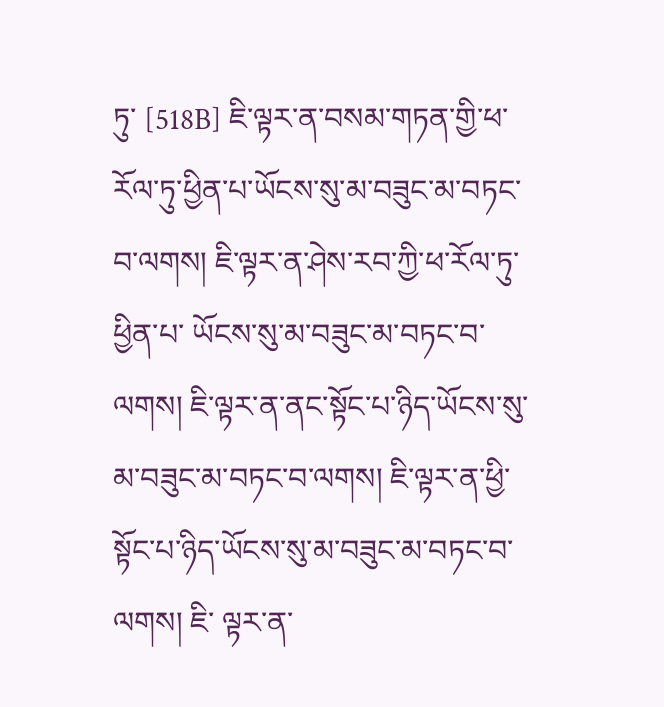ཏུ་ [518B] ཇི་ལྟར་ན་བསམ་གཏན་གྱི་ཕ་རོལ་ཏུ་ཕྱིན་པ་ཡོངས་སུ་མ་བཟུང་མ་བཏང་བ་ལགས། ཇི་ལྟར་ན་ཤེས་རབ་ཀྱི་ཕ་རོལ་ཏུ་ཕྱིན་པ་ ཡོངས་སུ་མ་བཟུང་མ་བཏང་བ་ལགས། ཇི་ལྟར་ན་ནང་སྟོང་པ་ཉིད་ཡོངས་སུ་མ་བཟུང་མ་བཏང་བ་ལགས། ཇི་ལྟར་ན་ཕྱི་སྟོང་པ་ཉིད་ཡོངས་སུ་མ་བཟུང་མ་བཏང་བ་ལགས། ཇི་ ལྟར་ན་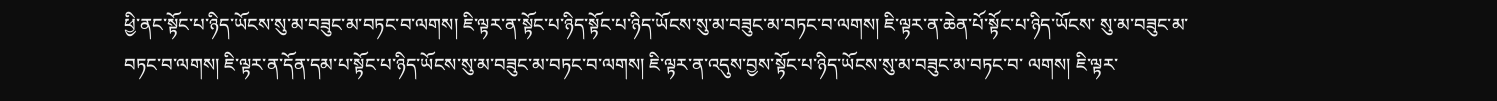ཕྱི་ནང་སྟོང་པ་ཉིད་ཡོངས་སུ་མ་བཟུང་མ་བཏང་བ་ལགས། ཇི་ལྟར་ན་སྟོང་པ་ཉིད་སྟོང་པ་ཉིད་ཡོངས་སུ་མ་བཟུང་མ་བཏང་བ་ལགས། ཇི་ལྟར་ན་ཆེན་པོ་སྟོང་པ་ཉིད་ཡོངས་ སུ་མ་བཟུང་མ་བཏང་བ་ལགས། ཇི་ལྟར་ན་དོན་དམ་པ་སྟོང་པ་ཉིད་ཡོངས་སུ་མ་བཟུང་མ་བཏང་བ་ལགས། ཇི་ལྟར་ན་འདུས་བྱས་སྟོང་པ་ཉིད་ཡོངས་སུ་མ་བཟུང་མ་བཏང་བ་ ལགས། ཇི་ལྟར་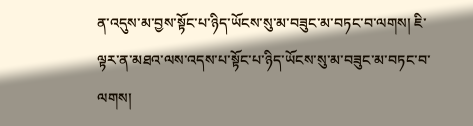ན་འདུས་མ་བྱས་སྟོང་པ་ཉིད་ཡོངས་སུ་མ་བཟུང་མ་བཏང་བ་ལགས། ཇི་ལྟར་ན་མཐའ་ལས་འདས་པ་སྟོང་པ་ཉིད་ཡོངས་སུ་མ་བཟུང་མ་བཏང་བ་ལགས།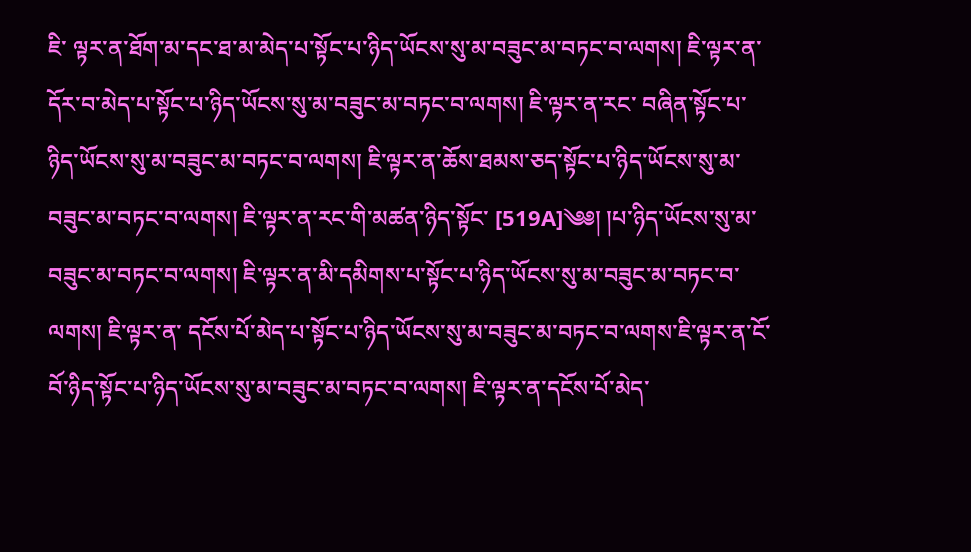ཇི་ ལྟར་ན་ཐོག་མ་དང་ཐ་མ་མེད་པ་སྟོང་པ་ཉིད་ཡོངས་སུ་མ་བཟུང་མ་བཏང་བ་ལགས། ཇི་ལྟར་ན་དོར་བ་མེད་པ་སྟོང་པ་ཉིད་ཡོངས་སུ་མ་བཟུང་མ་བཏང་བ་ལགས། ཇི་ལྟར་ན་རང་ བཞིན་སྟོང་པ་ཉིད་ཡོངས་སུ་མ་བཟུང་མ་བཏང་བ་ལགས། ཇི་ལྟར་ན་ཆོས་ཐམས་ཅད་སྟོང་པ་ཉིད་ཡོངས་སུ་མ་བཟུང་མ་བཏང་བ་ལགས། ཇི་ལྟར་ན་རང་གི་མཚན་ཉིད་སྟོང་ [519A]༄༅། །པ་ཉིད་ཡོངས་སུ་མ་བཟུང་མ་བཏང་བ་ལགས། ཇི་ལྟར་ན་མི་དམིགས་པ་སྟོང་པ་ཉིད་ཡོངས་སུ་མ་བཟུང་མ་བཏང་བ་ལགས། ཇི་ལྟར་ན་ དངོས་པོ་མེད་པ་སྟོང་པ་ཉིད་ཡོངས་སུ་མ་བཟུང་མ་བཏང་བ་ལགས་ཇི་ལྟར་ན་ངོ་བོ་ཉིད་སྟོང་པ་ཉིད་ཡོངས་སུ་མ་བཟུང་མ་བཏང་བ་ལགས། ཇི་ལྟར་ན་དངོས་པོ་མེད་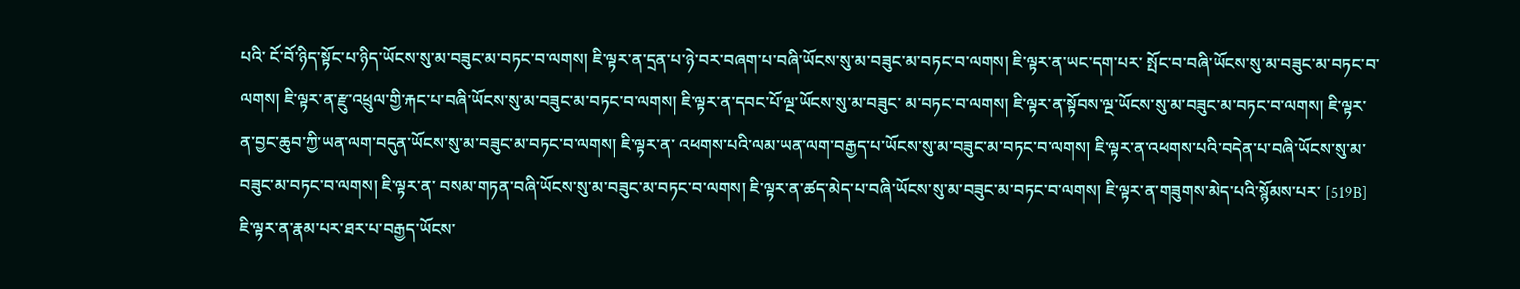པའི་ ངོ་བོ་ཉིད་སྟོང་པ་ཉིད་ཡོངས་སུ་མ་བཟུང་མ་བཏང་བ་ལགས། ཇི་ལྟར་ན་དྲན་པ་ཉེ་བར་བཞག་པ་བཞི་ཡོངས་སུ་མ་བཟུང་མ་བཏང་བ་ལགས། ཇི་ལྟར་ན་ཡང་དག་པར་ སྤོང་བ་བཞི་ཡོངས་སུ་མ་བཟུང་མ་བཏང་བ་ལགས། ཇི་ལྟར་ན་རྫུ་འཕྲུལ་གྱི་རྐང་པ་བཞི་ཡོངས་སུ་མ་བཟུང་མ་བཏང་བ་ལགས། ཇི་ལྟར་ན་དབང་པོ་ལྔ་ཡོངས་སུ་མ་བཟུང་ མ་བཏང་བ་ལགས། ཇི་ལྟར་ན་སྟོབས་ལྔ་ཡོངས་སུ་མ་བཟུང་མ་བཏང་བ་ལགས། ཇི་ལྟར་ན་བྱང་ཆུབ་ཀྱི་ཡན་ལག་བདུན་ཡོངས་སུ་མ་བཟུང་མ་བཏང་བ་ལགས། ཇི་ལྟར་ན་ འཕགས་པའི་ལམ་ཡན་ལག་བརྒྱད་པ་ཡོངས་སུ་མ་བཟུང་མ་བཏང་བ་ལགས། ཇི་ལྟར་ན་འཕགས་པའི་བདེན་པ་བཞི་ཡོངས་སུ་མ་བཟུང་མ་བཏང་བ་ལགས། ཇི་ལྟར་ན་ བསམ་གཏན་བཞི་ཡོངས་སུ་མ་བཟུང་མ་བཏང་བ་ལགས། ཇི་ལྟར་ན་ཚད་མེད་པ་བཞི་ཡོངས་སུ་མ་བཟུང་མ་བཏང་བ་ལགས། ཇི་ལྟར་ན་གཟུགས་མེད་པའི་སྙོམས་པར་ [519B] ཇི་ལྟར་ན་རྣམ་པར་ཐར་པ་བརྒྱད་ཡོངས་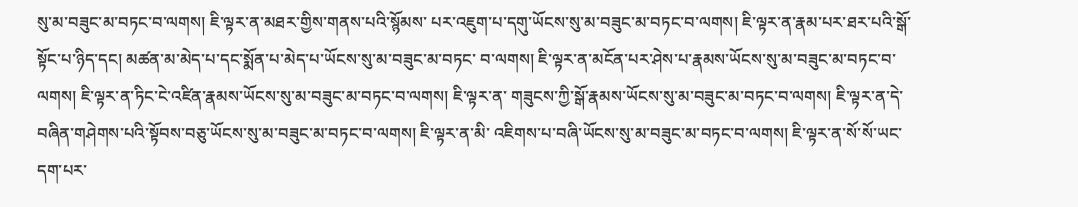སུ་མ་བཟུང་མ་བཏང་བ་ལགས། ཇི་ལྟར་ན་མཐར་གྱིས་གནས་པའི་སྙོམས་ པར་འཇུག་པ་དགུ་ཡོངས་སུ་མ་བཟུང་མ་བཏང་བ་ལགས། ཇི་ལྟར་ན་རྣམ་པར་ཐར་པའི་སྒོ་སྟོང་པ་ཉིད་དང། མཚན་མ་མེད་པ་དང་སྨོན་པ་མེད་པ་ཡོངས་སུ་མ་བཟུང་མ་བཏང་ བ་ལགས། ཇི་ལྟར་ན་མངོན་པར་ཤེས་པ་རྣམས་ཡོངས་སུ་མ་བཟུང་མ་བཏང་བ་ལགས། ཇི་ལྟར་ན་ཏིང་ངེ་འཛིན་རྣམས་ཡོངས་སུ་མ་བཟུང་མ་བཏང་བ་ལགས། ཇི་ལྟར་ན་ གཟུངས་ཀྱི་སྒོ་རྣམས་ཡོངས་སུ་མ་བཟུང་མ་བཏང་བ་ལགས། ཇི་ལྟར་ན་དེ་བཞིན་གཤེགས་པའི་སྟོབས་བཅུ་ཡོངས་སུ་མ་བཟུང་མ་བཏང་བ་ལགས། ཇི་ལྟར་ན་མི་ འཇིགས་པ་བཞི་ཡོངས་སུ་མ་བཟུང་མ་བཏང་བ་ལགས། ཇི་ལྟར་ན་སོ་སོ་ཡང་དག་པར་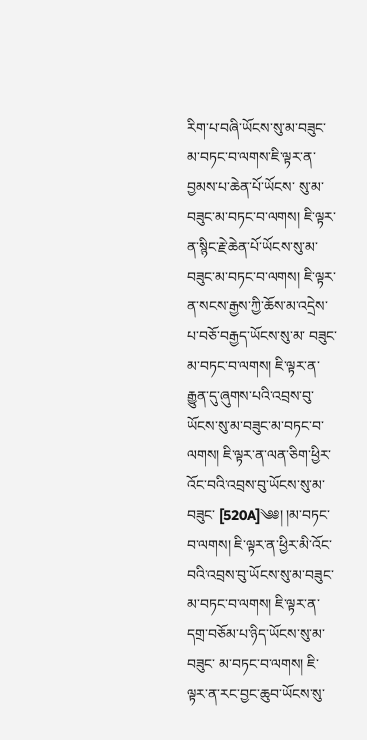རིག་པ་བཞི་ཡོངས་སུ་མ་བཟུང་མ་བཏང་བ་ལགས་ཇི་ལྟར་ན་བྱམས་པ་ཆེན་པོ་ཡོངས་ སུ་མ་བཟུང་མ་བཏང་བ་ལགས། ཇི་ལྟར་ན་སྙིང་རྗེ་ཆེན་པོ་ཡོངས་སུ་མ་བཟུང་མ་བཏང་བ་ལགས། ཇི་ལྟར་ན་སངས་རྒྱས་ཀྱི་ཆོས་མ་འདྲེས་པ་བཅོ་བརྒྱད་ཡོངས་སུ་མ་ བཟུང་མ་བཏང་བ་ལགས། ཇི་ལྟར་ན་རྒྱུན་དུ་ཞུགས་པའི་འབྲས་བུ་ཡོངས་སུ་མ་བཟུང་མ་བཏང་བ་ལགས། ཇི་ལྟར་ན་ལན་ཅིག་ཕྱིར་འོང་བའི་འབྲས་བུ་ཡོངས་སུ་མ་བཟུང་ [520A]༄༅། །མ་བཏང་བ་ལགས། ཇི་ལྟར་ན་ཕྱིར་མི་འོང་བའི་འབྲས་བུ་ཡོངས་སུ་མ་བཟུང་མ་བཏང་བ་ལགས། ཇི་ལྟར་ན་དགྲ་བཅོམ་པ་ཉིད་ཡོངས་སུ་མ་བཟུང་ མ་བཏང་བ་ལགས། ཇི་ལྟར་ན་རང་བྱང་ཆུབ་ཡོངས་སུ་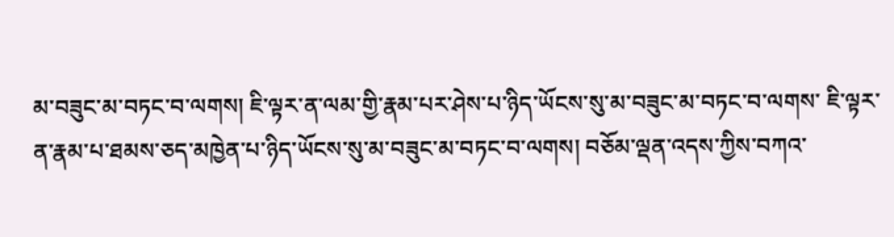མ་བཟུང་མ་བཏང་བ་ལགས། ཇི་ལྟར་ན་ལམ་གྱི་རྣམ་པར་ཤེས་པ་ཉིད་ཡོངས་སུ་མ་བཟུང་མ་བཏང་བ་ལགས་ ཇི་ལྟར་ན་རྣམ་པ་ཐམས་ཅད་མཁྱེན་པ་ཉིད་ཡོངས་སུ་མ་བཟུང་མ་བཏང་བ་ལགས། བཅོམ་ལྡན་འདས་ཀྱིས་བཀའ་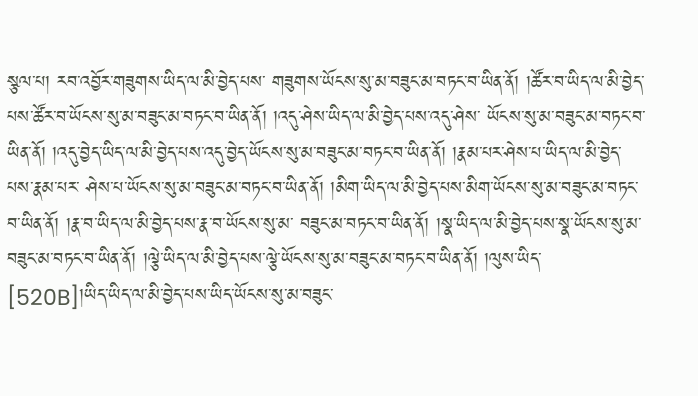སྩལ་པ། རབ་འབྱོར་གཟུགས་ཡིད་ལ་མི་བྱེད་པས་ གཟུགས་ཡོངས་སུ་མ་བཟུང་མ་བཏང་བ་ཡིན་ནོ། །ཚོར་བ་ཡིད་ལ་མི་བྱེད་པས་ཚོར་བ་ཡོངས་སུ་མ་བཟུང་མ་བཏང་བ་ཡིན་ནོ། །འདུ་ཤེས་ཡིད་ལ་མི་བྱེད་པས་འདུ་ཤེས་ ཡོངས་སུ་མ་བཟུང་མ་བཏང་བ་ཡིན་ནོ། །འདུ་བྱེད་ཡིད་ལ་མི་བྱེད་པས་འདུ་བྱེད་ཡོངས་སུ་མ་བཟུང་མ་བཏང་བ་ཡིན་ནོ། །རྣམ་པར་ཤེས་པ་ཡིད་ལ་མི་བྱེད་པས་རྣམ་པར་ ཤེས་པ་ཡོངས་སུ་མ་བཟུང་མ་བཏང་བ་ཡིན་ནོ། །མིག་ཡིད་ལ་མི་བྱེད་པས་མིག་ཡོངས་སུ་མ་བཟུང་མ་བཏང་བ་ཡིན་ནོ། །རྣ་བ་ཡིད་ལ་མི་བྱེད་པས་རྣ་བ་ཡོངས་སུ་མ་ བཟུང་མ་བཏང་བ་ཡིན་ནོ། །སྣ་ཡིད་ལ་མི་བྱེད་པས་སྣ་ཡོངས་སུ་མ་བཟུང་མ་བཏང་བ་ཡིན་ནོ། །ལྕེ་ཡིད་ལ་མི་བྱེད་པས་ལྕེ་ཡོངས་སུ་མ་བཟུང་མ་བཏང་བ་ཡིན་ནོ། །ལུས་ཡིད་ [520B]།ཡིད་ཡིད་ལ་མི་བྱེད་པས་ཡིད་ཡོངས་སུ་མ་བཟུང་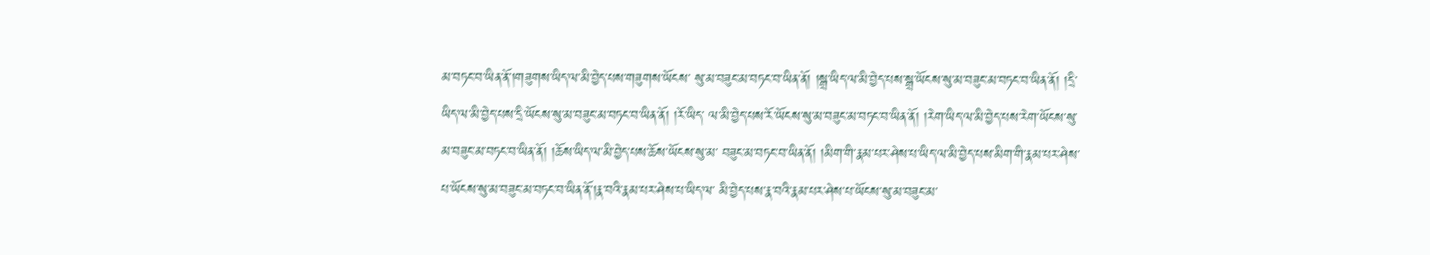མ་བཏང་བ་ཡིན་ནོ་།གཟུགས་ཡིད་ལ་མི་བྱེད་པས་གཟུགས་ཡོངས་ སུ་མ་བཟུང་མ་བཏང་བ་ཡིན་ནོ། །སྒྲ་ཡིད་ལ་མི་བྱེད་པས་སྒྲ་ཡོངས་སུ་མ་བཟུང་མ་བཏང་བ་ཡིན་ནོ། །དྲི་ཡིད་ལ་མི་བྱེད་པས་དྲི་ཡོངས་སུ་མ་བཟུང་མ་བཏང་བ་ཡིན་ནོ། །རོ་ཡིད་ ལ་མི་བྱེད་པས་རོ་ཡོངས་སུ་མ་བཟུང་མ་བཏང་བ་ཡིན་ནོ། །རེག་ཡིད་ལ་མི་བྱེད་པས་རེག་ཡོངས་སུ་མ་བཟུང་མ་བཏང་བ་ཡིན་ནོ། །ཆོས་ཡིད་ལ་མི་བྱེད་པས་ཆོས་ཡོངས་སུ་མ་ བཟུང་མ་བཏང་བ་ཡིན་ནོ། །མིག་གི་རྣམ་པར་ཤེས་པ་ཡིད་ལ་མི་བྱེད་པས་མིག་གི་རྣམ་པར་ཤེས་པ་ཡོངས་སུ་མ་བཟུང་མ་བཏང་བ་ཡིན་ནོ་།རྣ་བའི་རྣམ་པར་ཤེས་པ་ཡིད་ལ་ མི་བྱེད་པས་རྣ་བའི་རྣམ་པར་ཤེས་པ་ཡོངས་སུ་མ་བཟུང་མ་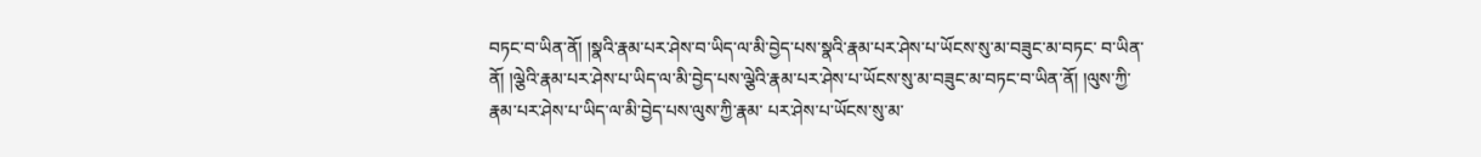བཏང་བ་ཡིན་ནོ། །སྣའི་རྣམ་པར་ཤེས་བ་ཡིད་ལ་མི་བྱེད་པས་སྣའི་རྣམ་པར་ཤེས་པ་ཡོངས་སུ་མ་བཟུང་མ་བཏང་ བ་ཡིན་ནོ། །ལྕེའི་རྣམ་པར་ཤེས་པ་ཡིད་ལ་མི་བྱེད་པས་ལྕེའི་རྣམ་པར་ཤེས་པ་ཡོངས་སུ་མ་བཟུང་མ་བཏང་བ་ཡིན་ནོ། །ལུས་ཀྱི་རྣམ་པར་ཤེས་པ་ཡིད་ལ་མི་བྱེད་པས་ལུས་ཀྱི་རྣམ་ པར་ཤེས་པ་ཡོངས་སུ་མ་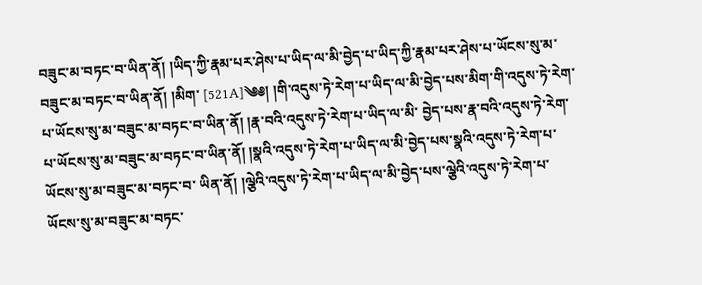བཟུང་མ་བཏང་བ་ཡིན་ནོ། །ཡིད་ཀྱི་རྣམ་པར་ཤེས་པ་ཡིད་ལ་མི་བྱེད་པ་ཡིད་ཀྱི་རྣམ་པར་ཤེས་པ་ཡོངས་སུ་མ་བཟུང་མ་བཏང་བ་ཡིན་ནོ། །མིག་ [521A]༄༅། །གི་འདུས་ཏེ་རེག་པ་ཡིད་ལ་མི་བྱེད་པས་མིག་གི་འདུས་ཏེ་རེག་པ་ཡོངས་སུ་མ་བཟུང་མ་བཏང་བ་ཡིན་ནོ། །རྣ་བའི་འདུས་ཏེ་རེག་པ་ཡིད་ལ་མི་ བྱེད་པས་རྣ་བའི་འདུས་ཏེ་རེག་པ་ཡོངས་སུ་མ་བཟུང་མ་བཏང་བ་ཡིན་ནོ། །སྣའི་འདུས་ཏེ་རེག་པ་ཡིད་ལ་མི་བྱེད་པས་སྣའི་འདུས་ཏེ་རེག་པ་ཡོངས་སུ་མ་བཟུང་མ་བཏང་བ་ ཡིན་ནོ། །ལྕེའི་འདུས་ཏེ་རེག་པ་ཡིད་ལ་མི་བྱེད་པས་ལྕེའི་འདུས་ཏེ་རེག་པ་ཡོངས་སུ་མ་བཟུང་མ་བཏང་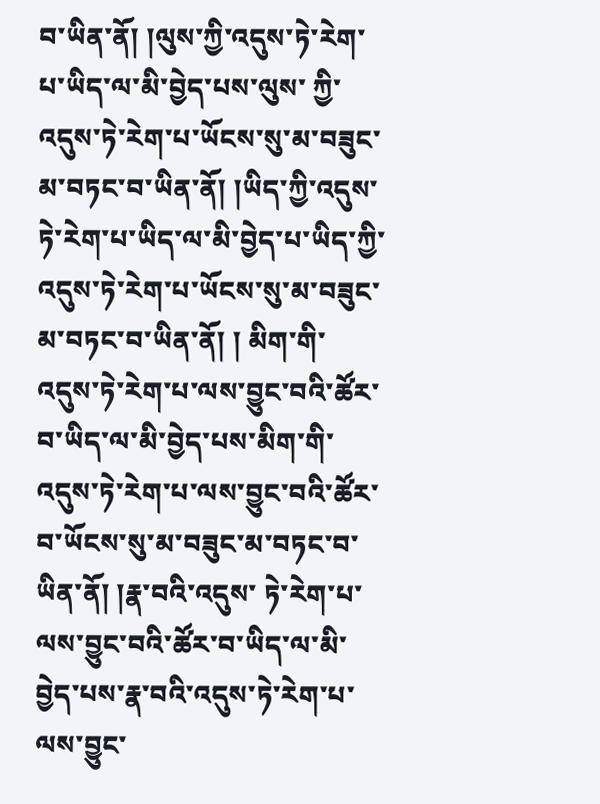བ་ཡིན་ནོ། །ལུས་ཀྱི་འདུས་ཏེ་རེག་པ་ཡིད་ལ་མི་བྱེད་པས་ལུས་ ཀྱི་འདུས་ཏེ་རེག་པ་ཡོངས་སུ་མ་བཟུང་མ་བཏང་བ་ཡིན་ནོ། །ཡིད་ཀྱི་འདུས་ཏེ་རེག་པ་ཡིད་ལ་མི་བྱེད་པ་ཡིད་ཀྱི་འདུས་ཏེ་རེག་པ་ཡོངས་སུ་མ་བཟུང་མ་བཏང་བ་ཡིན་ནོ། ། མིག་གི་འདུས་ཏེ་རེག་པ་ལས་བྱུང་བའི་ཚོར་བ་ཡིད་ལ་མི་བྱེད་པས་མིག་གི་འདུས་ཏེ་རེག་པ་ལས་བྱུང་བའི་ཚོར་བ་ཡོངས་སུ་མ་བཟུང་མ་བཏང་བ་ཡིན་ནོ། །རྣ་བའི་འདུས་ ཏེ་རེག་པ་ལས་བྱུང་བའི་ཚོར་བ་ཡིད་ལ་མི་བྱེད་པས་རྣ་བའི་འདུས་ཏེ་རེག་པ་ལས་བྱུང་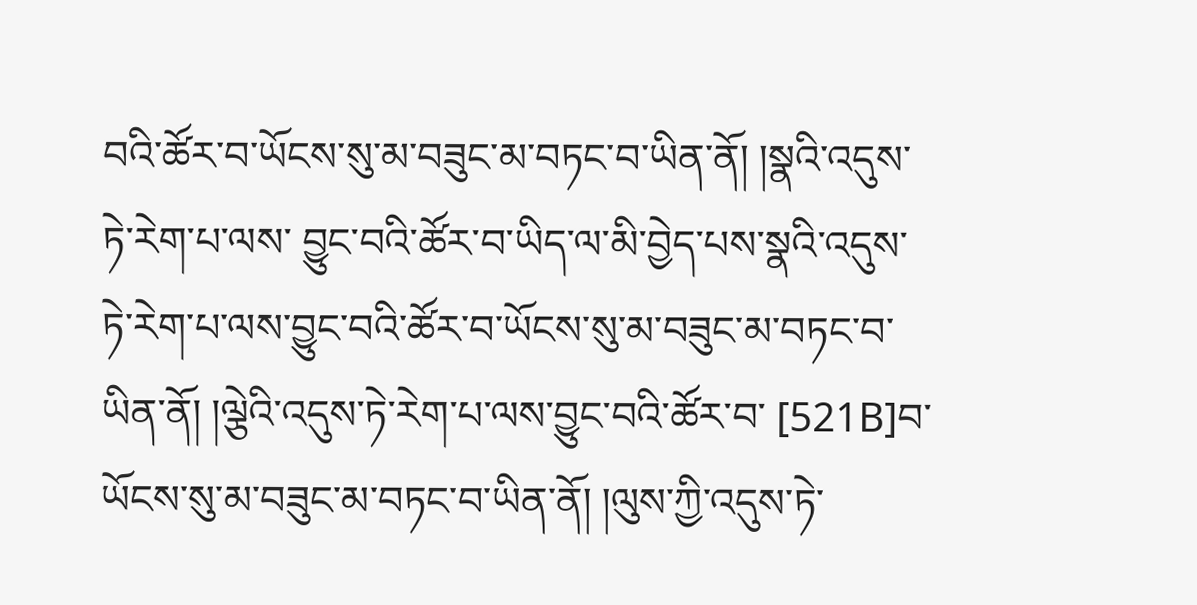བའི་ཚོར་བ་ཡོངས་སུ་མ་བཟུང་མ་བཏང་བ་ཡིན་ནོ། །སྣའི་འདུས་ཏེ་རེག་པ་ལས་ བྱུང་བའི་ཚོར་བ་ཡིད་ལ་མི་བྱེད་པས་སྣའི་འདུས་ཏེ་རེག་པ་ལས་བྱུང་བའི་ཚོར་བ་ཡོངས་སུ་མ་བཟུང་མ་བཏང་བ་ཡིན་ནོ། །ལྕེའི་འདུས་ཏེ་རེག་པ་ལས་བྱུང་བའི་ཚོར་བ་ [521B]བ་ཡོངས་སུ་མ་བཟུང་མ་བཏང་བ་ཡིན་ནོ། །ལུས་ཀྱི་འདུས་ཏེ་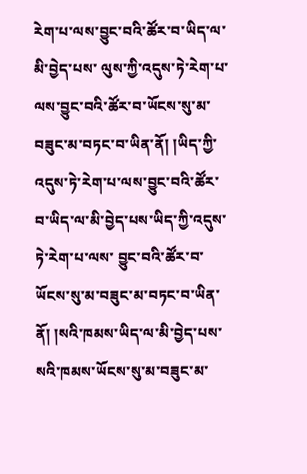རེག་པ་ལས་བྱུང་བའི་ཚོར་བ་ཡིད་ལ་མི་བྱེད་པས་ ལུས་ཀྱི་འདུས་ཏེ་རེག་པ་ལས་བྱུང་བའི་ཚོར་བ་ཡོངས་སུ་མ་བཟུང་མ་བཏང་བ་ཡིན་ནོ། །ཡིད་ཀྱི་འདུས་ཏེ་རེག་པ་ལས་བྱུང་བའི་ཚོར་བ་ཡིད་ལ་མི་བྱེད་པས་ཡིད་ཀྱི་འདུས་ཏེ་རེག་པ་ལས་ བྱུང་བའི་ཚོར་བ་ཡོངས་སུ་མ་བཟུང་མ་བཏང་བ་ཡིན་ནོ། །སའི་ཁམས་ཡིད་ལ་མི་བྱེད་པས་སའི་ཁམས་ཡོངས་སུ་མ་བཟུང་མ་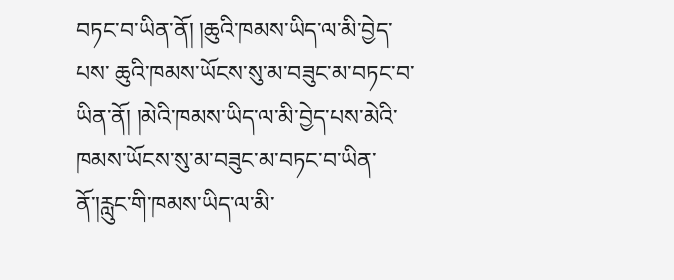བཏང་བ་ཡིན་ནོ། །ཆུའི་ཁམས་ཡིད་ལ་མི་བྱེད་པས་ ཆུའི་ཁམས་ཡོངས་སུ་མ་བཟུང་མ་བཏང་བ་ཡིན་ནོ། །མེའི་ཁམས་ཡིད་ལ་མི་བྱེད་པས་མེའི་ཁམས་ཡོངས་སུ་མ་བཟུང་མ་བཏང་བ་ཡིན་ནོ་།རླུང་གི་ཁམས་ཡིད་ལ་མི་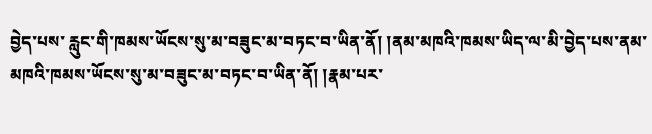བྱེད་པས་ རླུང་གི་ཁམས་ཡོངས་སུ་མ་བཟུང་མ་བཏང་བ་ཡིན་ནོ། །ནམ་མཁའི་ཁམས་ཡིད་ལ་མི་བྱེད་པས་ནམ་མཁའི་ཁམས་ཡོངས་སུ་མ་བཟུང་མ་བཏང་བ་ཡིན་ནོ། །རྣམ་པར་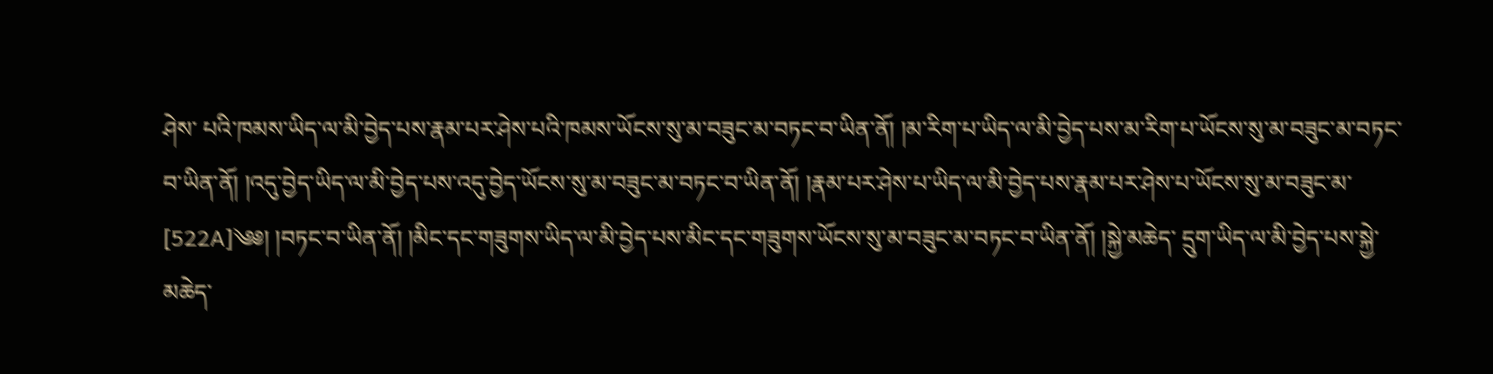ཤེས་ པའི་ཁམས་ཡིད་ལ་མི་བྱེད་པས་རྣམ་པར་ཤེས་པའི་ཁམས་ཡོངས་སུ་མ་བཟུང་མ་བཏང་བ་ཡིན་ནོ། །མ་རིག་པ་ཡིད་ལ་མི་བྱེད་པས་མ་རིག་པ་ཡོངས་སུ་མ་བཟུང་མ་བཏང་ བ་ཡིན་ནོ། །འདུ་བྱེད་ཡིད་ལ་མི་བྱེད་པས་འདུ་བྱེད་ཡོངས་སུ་མ་བཟུང་མ་བཏང་བ་ཡིན་ནོ། །རྣམ་པར་ཤེས་པ་ཡིད་ལ་མི་བྱེད་པས་རྣམ་པར་ཤེས་པ་ཡོངས་སུ་མ་བཟུང་མ་ [522A]༄༅། །བཏང་བ་ཡིན་ནོ། །མིང་དང་གཟུགས་ཡིད་ལ་མི་བྱེད་པས་མིང་དང་གཟུགས་ཡོངས་སུ་མ་བཟུང་མ་བཏང་བ་ཡིན་ནོ། །སྐྱེ་མཆེད་ དྲུག་ཡིད་ལ་མི་བྱེད་པས་སྐྱེ་མཆེད་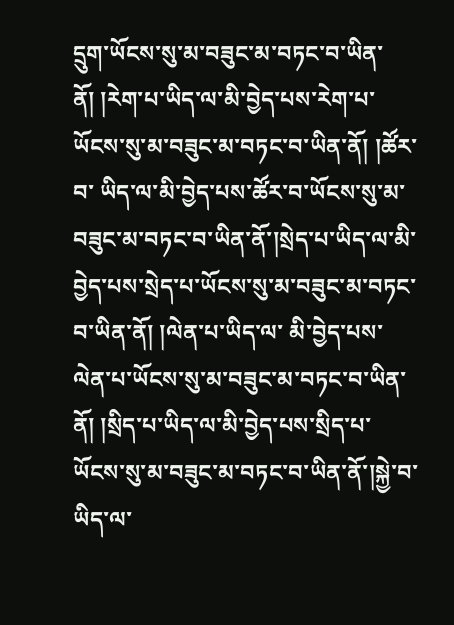དྲུག་ཡོངས་སུ་མ་བཟུང་མ་བཏང་བ་ཡིན་ནོ། །རེག་པ་ཡིད་ལ་མི་བྱེད་པས་རེག་པ་ཡོངས་སུ་མ་བཟུང་མ་བཏང་བ་ཡིན་ནོ། །ཚོར་བ་ ཡིད་ལ་མི་བྱེད་པས་ཚོར་བ་ཡོངས་སུ་མ་བཟུང་མ་བཏང་བ་ཡིན་ནོ་།སྲེད་པ་ཡིད་ལ་མི་བྱེད་པས་སྲེད་པ་ཡོངས་སུ་མ་བཟུང་མ་བཏང་བ་ཡིན་ནོ། །ལེན་པ་ཡིད་ལ་ མི་བྱེད་པས་ལེན་པ་ཡོངས་སུ་མ་བཟུང་མ་བཏང་བ་ཡིན་ནོ། །སྲིད་པ་ཡིད་ལ་མི་བྱེད་པས་སྲིད་པ་ཡོངས་སུ་མ་བཟུང་མ་བཏང་བ་ཡིན་ནོ་།སྐྱེ་བ་ཡིད་ལ་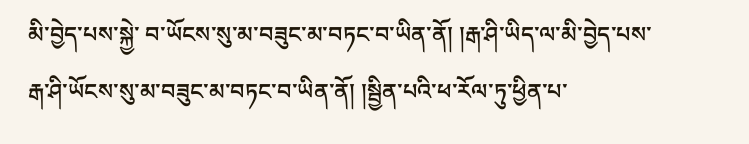མི་བྱེད་པས་སྐྱེ་ བ་ཡོངས་སུ་མ་བཟུང་མ་བཏང་བ་ཡིན་ནོ། །རྒ་ཤི་ཡིད་ལ་མི་བྱེད་པས་རྒ་ཤི་ཡོངས་སུ་མ་བཟུང་མ་བཏང་བ་ཡིན་ནོ། །སྦྱིན་པའི་ཕ་རོལ་ཏུ་ཕྱིན་པ་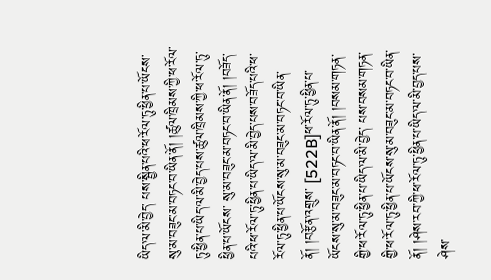ཡིད་ལ་མི་བྱེད་ པས་སྦྱིན་པའི་ཕ་རོལ་ཏུ་ཕྱིན་པ་ཡོངས་སུ་མ་བཟུང་མ་བཏང་བ་ཡིན་ནོ། །ཚུལ་ཁྲིམས་ཀྱི་ཕ་རོལ་ཏུ་ཕྱིན་པ་ཡིད་ལ་མི་བྱེད་པས་ཚུལ་ཁྲིམས་ཀྱི་ཕ་རོལ་ཏུ་ཕྱིན་པ་ཡོངས་ སུ་མ་བཟུང་མ་བཏང་བ་ཡིན་ནོ། །བཟོད་པའི་ཕ་རོལ་ཏུ་ཕྱིན་པ་ཡིད་ལ་མི་བྱེད་པས་བཟོད་པའི་ཕ་རོལ་ཏུ་ཕྱིན་པ་ཡོངས་སུ་མ་བཟུང་མ་བཏང་བ་ཡིན་ནོ། །བརྩོན་འགྲུས་ [522B]ཕ་རོལ་ཏུ་ཕྱིན་པ་ཡོངས་སུ་མ་བཟུང་མ་བཏང་བ་ཡིན་ནོ། །བསམ་གཏན་གྱི་ཕ་རོལ་ཏུ་ཕྱིན་པ་ཡིད་ལ་མི་བྱེད་ པས་བསམ་གཏན་གྱི་ཕ་རོལ་ཏུ་ཕྱིན་པ་ཡོངས་སུ་མ་བཟུང་མ་བཏང་བ་ཡིན་ནོ། །ཤེས་རབ་ཀྱི་ཕ་རོལ་ཏུ་ཕྱིན་པ་ཡིད་ལ་མི་བྱད་པས་ཤེས་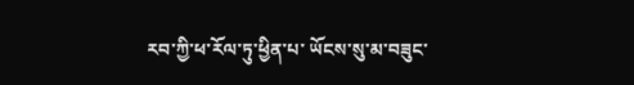རབ་ཀྱི་ཕ་རོལ་ཏུ་ཕྱིན་པ་ ཡོངས་སུ་མ་བཟུང་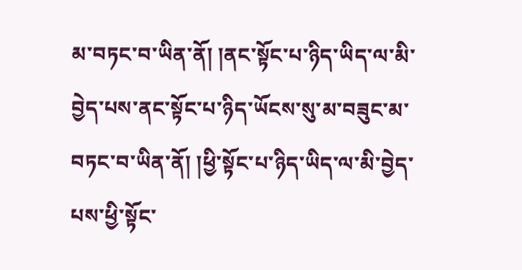མ་བཏང་བ་ཡིན་ནོ། །ནང་སྟོང་པ་ཉིད་ཡིད་ལ་མི་བྱེད་པས་ནང་སྟོང་པ་ཉིད་ཡོངས་སུ་མ་བཟུང་མ་བཏང་བ་ཡིན་ནོ། །ཕྱི་སྟོང་པ་ཉིད་ཡིད་ལ་མི་བྱེད་ པས་ཕྱི་སྟོང་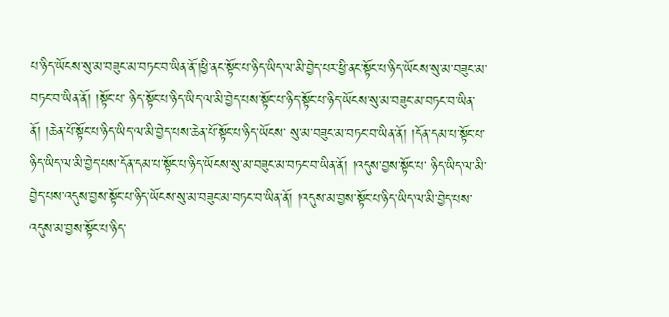པ་ཉིད་ཡོངས་སུ་མ་བཟུང་མ་བཏང་བ་ཡིན་ནོ་།ཕྱི་ནང་སྟོང་པ་ཉིད་ཡིད་ལ་མི་བྱེད་པར་ཕྱི་ནང་སྟོང་པ་ཉིད་ཡོངས་སུ་མ་བཟུང་མ་བཏང་བ་ཡིན་ནོ། །སྟོང་པ་ ཉིད་སྟོང་པ་ཉིད་ཡིད་ལ་མི་བྱེད་པས་སྟོང་པ་ཉིད་སྟོང་པ་ཉིད་ཡོངས་སུ་མ་བཟུང་མ་བཏང་བ་ཡིན་ནོ། །ཆེན་པོ་སྟོང་པ་ཉིད་ཡིད་ལ་མི་བྱེད་པས་ཆེན་པོ་སྟོང་པ་ཉིད་ཡོངས་ སུ་མ་བཟུང་མ་བཏང་བ་ཡིན་ནོ། །དོན་དམ་པ་སྟོང་པ་ཉིད་ཡིད་ལ་མི་བྱེད་པས་དོན་དམ་པ་སྟོང་པ་ཉིད་ཡོངས་སུ་མ་བཟུང་མ་བཏང་བ་ཡིན་ནོ། །འདུས་བྱས་སྟོང་པ་ ཉིད་ཡིད་ལ་མི་བྱེད་པས་འདུས་བྱས་སྟོང་པ་ཉིད་ཡོངས་སུ་མ་བཟུང་མ་བཏང་བ་ཡིན་ནོ། །འདུས་མ་བྱས་སྟོང་པ་ཉིད་ཡིད་ལ་མི་བྱེད་པས་འདུས་མ་བྱས་སྟོང་པ་ཉིད་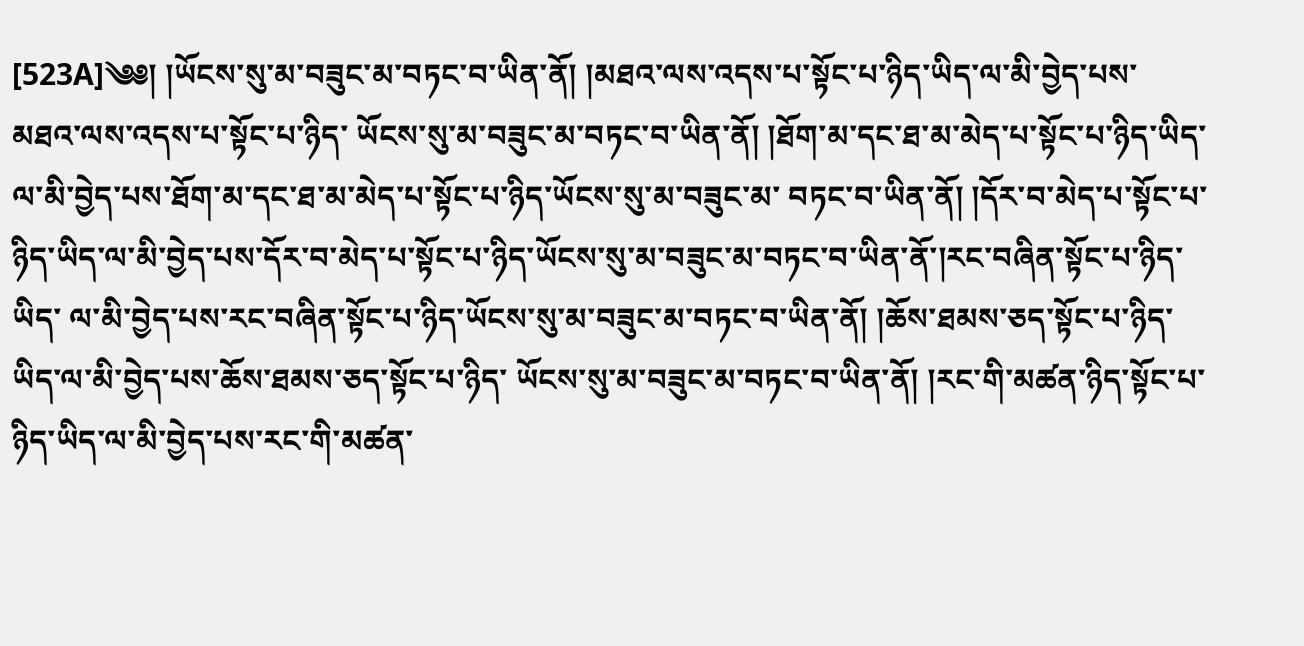[523A]༄༅། །ཡོངས་སུ་མ་བཟུང་མ་བཏང་བ་ཡིན་ནོ། །མཐའ་ལས་འདས་པ་སྟོང་པ་ཉིད་ཡིད་ལ་མི་བྱེད་པས་མཐའ་ལས་འདས་པ་སྟོང་པ་ཉིད་ ཡོངས་སུ་མ་བཟུང་མ་བཏང་བ་ཡིན་ནོ། །ཐོག་མ་དང་ཐ་མ་མེད་པ་སྟོང་པ་ཉིད་ཡིད་ལ་མི་བྱེད་པས་ཐོག་མ་དང་ཐ་མ་མེད་པ་སྟོང་པ་ཉིད་ཡོངས་སུ་མ་བཟུང་མ་ བཏང་བ་ཡིན་ནོ། །དོར་བ་མེད་པ་སྟོང་པ་ཉིད་ཡིད་ལ་མི་བྱེད་པས་དོར་བ་མེད་པ་སྟོང་པ་ཉིད་ཡོངས་སུ་མ་བཟུང་མ་བཏང་བ་ཡིན་ནོ་།རང་བཞིན་སྟོང་པ་ཉིད་ཡིད་ ལ་མི་བྱེད་པས་རང་བཞིན་སྟོང་པ་ཉིད་ཡོངས་སུ་མ་བཟུང་མ་བཏང་བ་ཡིན་ནོ། །ཆོས་ཐམས་ཅད་སྟོང་པ་ཉིད་ཡིད་ལ་མི་བྱེད་པས་ཆོས་ཐམས་ཅད་སྟོང་པ་ཉིད་ ཡོངས་སུ་མ་བཟུང་མ་བཏང་བ་ཡིན་ནོ། །རང་གི་མཚན་ཉིད་སྟོང་པ་ཉིད་ཡིད་ལ་མི་བྱེད་པས་རང་གི་མཚན་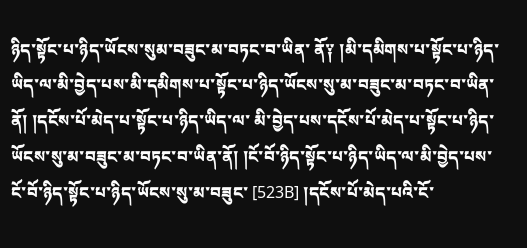ཉིད་སྟོང་པ་ཉིད་ཡོངས་སུམ་བཟུང་མ་བཏང་བ་ཡིན་ ནོ༑ །མི་དམིགས་པ་སྟོང་པ་ཉིད་ཡིད་ལ་མི་བྱེད་པས་མི་དམིགས་པ་སྟོང་པ་ཉིད་ཡོངས་སུ་མ་བཟུང་མ་བཏང་བ་ཡིན་ནོ། །དངོས་པོ་མེད་པ་སྟོང་པ་ཉིད་ཡིད་ལ་ མི་བྱེད་པས་དངོས་པོ་མེད་པ་སྟོང་པ་ཉིད་ཡོངས་སུ་མ་བཟུང་མ་བཏང་བ་ཡིན་ནོ། །ངོ་བོ་ཉིད་སྟོང་པ་ཉིད་ཡིད་ལ་མི་བྱེད་པས་ངོ་བོ་ཉིད་སྟོང་པ་ཉིད་ཡོངས་སུ་མ་བཟུང་ [523B] །དངོས་པོ་མེད་པའི་ངོ་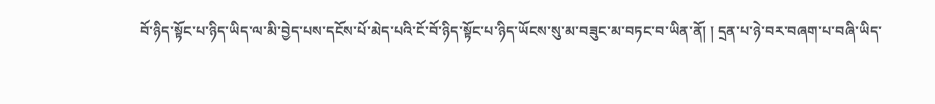བོ་ཉིད་སྟོང་པ་ཉིད་ཡིད་ལ་མི་བྱེད་པས་དངོས་པོ་མེད་པའི་ངོ་བོ་ཉིད་སྟོང་པ་ཉིད་ཡོངས་སུ་མ་བཟུང་མ་བཏང་བ་ཡིན་ནོ། ། དྲན་པ་ཉེ་བར་བཞག་པ་བཞི་ཡིད་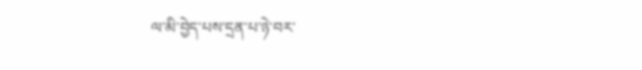ལ་མི་བྱེད་པས་དྲན་པ་ཉེ་བར་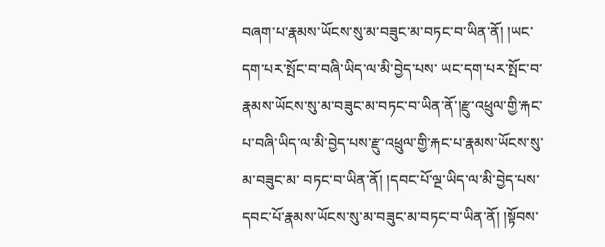བཞག་པ་རྣམས་ཡོངས་སུ་མ་བཟུང་མ་བཏང་བ་ཡིན་ནོ། །ཡང་དག་པར་སྤོང་བ་བཞི་ཡིད་ལ་མི་བྱེད་པས་ ཡང་དག་པར་སྤོང་བ་རྣམས་ཡོངས་སུ་མ་བཟུང་མ་བཏང་བ་ཡིན་ནོ་།རྫུ་འཕྲུལ་གྱི་རྐང་པ་བཞི་ཡིད་ལ་མི་བྱེད་པས་རྫུ་འཕྲུལ་གྱི་རྐང་པ་རྣམས་ཡོངས་སུ་མ་བཟུང་མ་ བཏང་བ་ཡིན་ནོ། །དབང་པོ་ལྔ་ཡིད་ལ་མི་བྱེད་པས་དབང་པོ་རྣམས་ཡོངས་སུ་མ་བཟུང་མ་བཏང་བ་ཡིན་ནོ། །སྟོབས་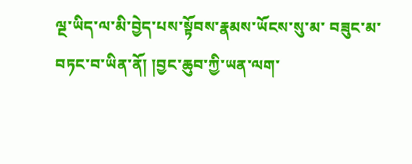ལྔ་ཡིད་ལ་མི་བྱེད་པས་སྟོབས་རྣམས་ཡོངས་སུ་མ་ བཟུང་མ་བཏང་བ་ཡིན་ནོ། །བྱང་ཆུབ་ཀྱི་ཡན་ལག་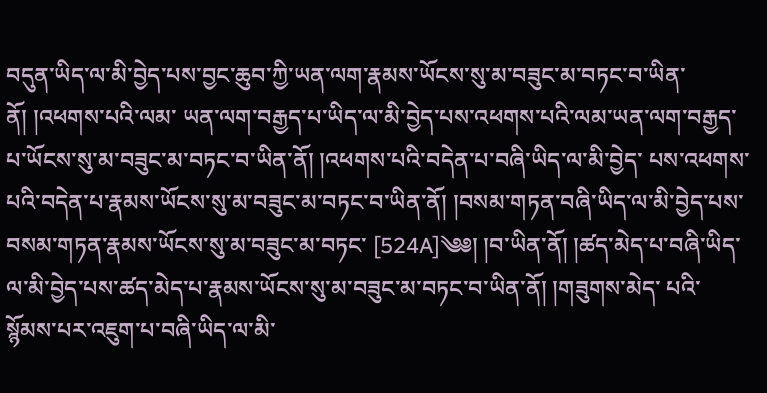བདུན་ཡིད་ལ་མི་བྱེད་པས་བྱང་ཆུབ་ཀྱི་ཡན་ལག་རྣམས་ཡོངས་སུ་མ་བཟུང་མ་བཏང་བ་ཡིན་ནོ། །འཕགས་པའི་ལམ་ ཡན་ལག་བརྒྱད་པ་ཡིད་ལ་མི་བྱེད་པས་འཕགས་པའི་ལམ་ཡན་ལག་བརྒྱད་པ་ཡོངས་སུ་མ་བཟུང་མ་བཏང་བ་ཡིན་ནོ། །འཕགས་པའི་བདེན་པ་བཞི་ཡིད་ལ་མི་བྱེད་ པས་འཕགས་པའི་བདེན་པ་རྣམས་ཡོངས་སུ་མ་བཟུང་མ་བཏང་བ་ཡིན་ནོ། །བསམ་གཏན་བཞི་ཡིད་ལ་མི་བྱེད་པས་བསམ་གཏན་རྣམས་ཡོངས་སུ་མ་བཟུང་མ་བཏང་ [524A]༄༅། །བ་ཡིན་ནོ། །ཚད་མེད་པ་བཞི་ཡིད་ལ་མི་བྱེད་པས་ཚད་མེད་པ་རྣམས་ཡོངས་སུ་མ་བཟུང་མ་བཏང་བ་ཡིན་ནོ། །གཟུགས་མེད་ པའི་སྙོམས་པར་འཇུག་པ་བཞི་ཡིད་ལ་མི་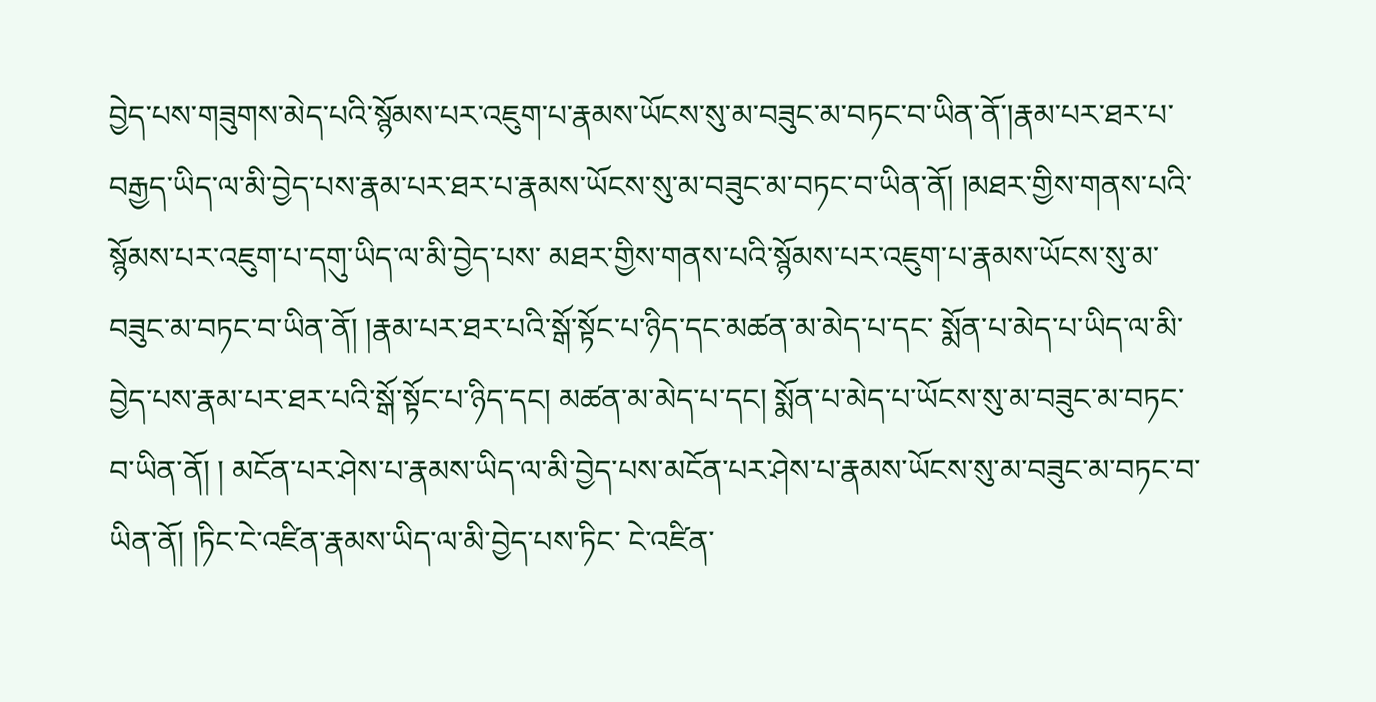བྱེད་པས་གཟུགས་མེད་པའི་སྙོམས་པར་འཇུག་པ་རྣམས་ཡོངས་སུ་མ་བཟུང་མ་བཏང་བ་ཡིན་ནོ་།རྣམ་པར་ཐར་པ་ བརྒྱད་ཡིད་ལ་མི་བྱེད་པས་རྣམ་པར་ཐར་པ་རྣམས་ཡོངས་སུ་མ་བཟུང་མ་བཏང་བ་ཡིན་ནོ། །མཐར་གྱིས་གནས་པའི་སྙོམས་པར་འཇུག་པ་དགུ་ཡིད་ལ་མི་བྱེད་པས་ མཐར་གྱིས་གནས་པའི་སྙོམས་པར་འཇུག་པ་རྣམས་ཡོངས་སུ་མ་བཟུང་མ་བཏང་བ་ཡིན་ནོ། །རྣམ་པར་ཐར་པའི་སྒོ་སྟོང་པ་ཉིད་དང་མཚན་མ་མེད་པ་དང་ སྨོན་པ་མེད་པ་ཡིད་ལ་མི་བྱེད་པས་རྣམ་པར་ཐར་པའི་སྒོ་སྟོང་པ་ཉིད་དང། མཚན་མ་མེད་པ་དང། སྨོན་པ་མེད་པ་ཡོངས་སུ་མ་བཟུང་མ་བཏང་བ་ཡིན་ནོ། ། མངོན་པར་ཤེས་པ་རྣམས་ཡིད་ལ་མི་བྱེད་པས་མངོན་པར་ཤེས་པ་རྣམས་ཡོངས་སུ་མ་བཟུང་མ་བཏང་བ་ཡིན་ནོ། །ཏིང་ངེ་འཛིན་རྣམས་ཡིད་ལ་མི་བྱེད་པས་ཏིང་ ངེ་འཛིན་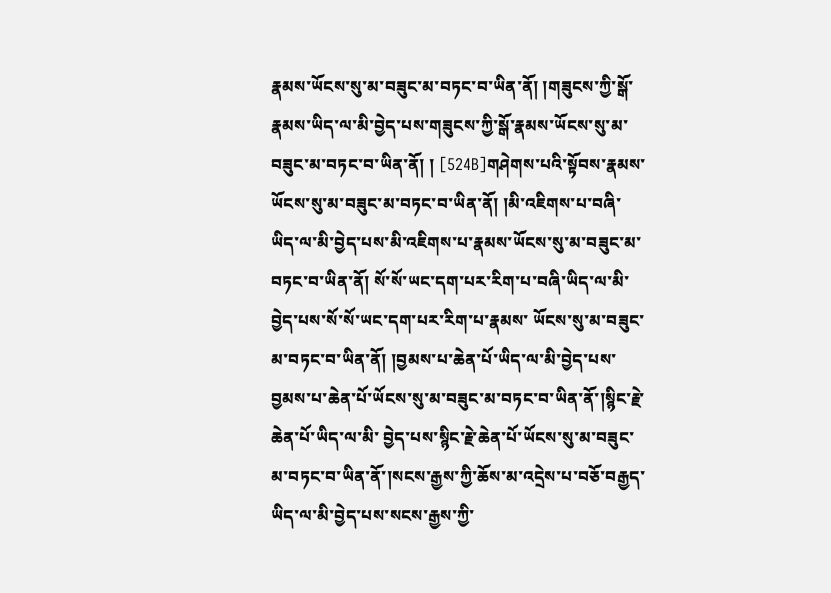རྣམས་ཡོངས་སུ་མ་བཟུང་མ་བཏང་བ་ཡིན་ནོ། །གཟུངས་ཀྱི་སྒོ་རྣམས་ཡིད་ལ་མི་བྱེད་པས་གཟུངས་ཀྱི་སྒོ་རྣམས་ཡོངས་སུ་མ་བཟུང་མ་བཏང་བ་ཡིན་ནོ། ། [524B]གཤེགས་པའི་སྟོབས་རྣམས་ཡོངས་སུ་མ་བཟུང་མ་བཏང་བ་ཡིན་ནོ། །མི་འཇིགས་པ་བཞི་ ཡིད་ལ་མི་བྱེད་པས་མི་འཇིགས་པ་རྣམས་ཡོངས་སུ་མ་བཟུང་མ་བཏང་བ་ཡིན་ནོ། སོ་སོ་ཡང་དག་པར་རིག་པ་བཞི་ཡིད་ལ་མི་བྱེད་པས་སོ་སོ་ཡང་དག་པར་རིག་པ་རྣམས་ ཡོངས་སུ་མ་བཟུང་མ་བཏང་བ་ཡིན་ནོ། །བྱམས་པ་ཆེན་པོ་ཡིད་ལ་མི་བྱེད་པས་བྱམས་པ་ཆེན་པོ་ཡོངས་སུ་མ་བཟུང་མ་བཏང་བ་ཡིན་ནོ་།སྙིང་རྗེ་ཆེན་པོ་ཡིད་ལ་མི་ བྱེད་པས་སྙིང་རྗེ་ཆེན་པོ་ཡོངས་སུ་མ་བཟུང་མ་བཏང་བ་ཡིན་ནོ་།སངས་རྒྱས་ཀྱི་ཆོས་མ་འདྲེས་པ་བཅོ་བརྒྱད་ཡིད་ལ་མི་བྱེད་པས་སངས་རྒྱས་ཀྱི་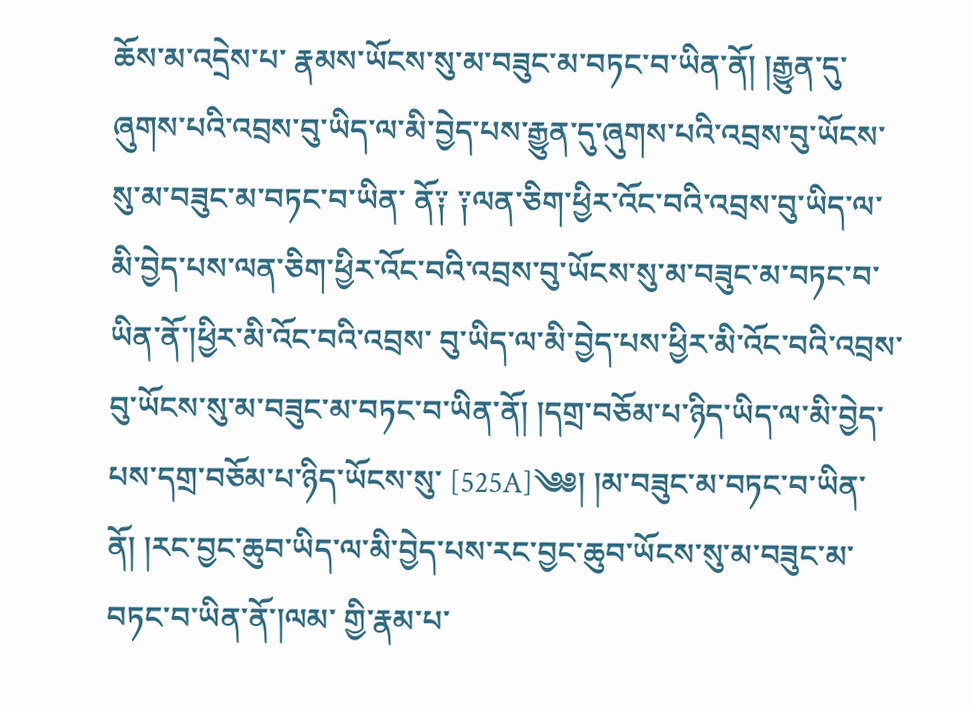ཆོས་མ་འདྲེས་པ་ རྣམས་ཡོངས་སུ་མ་བཟུང་མ་བཏང་བ་ཡིན་ནོ། །རྒྱུན་དུ་ཞུགས་པའི་འབྲས་བུ་ཡིད་ལ་མི་བྱེད་པས་རྒྱུན་དུ་ཞུགས་པའི་འབྲས་བུ་ཡོངས་སུ་མ་བཟུང་མ་བཏང་བ་ཡིན་ ནོ༑ ༑ལན་ཅིག་ཕྱིར་འོང་བའི་འབྲས་བུ་ཡིད་ལ་མི་བྱེད་པས་ལན་ཅིག་ཕྱིར་འོང་བའི་འབྲས་བུ་ཡོངས་སུ་མ་བཟུང་མ་བཏང་བ་ཡིན་ནོ་།ཕྱིར་མི་འོང་བའི་འབྲས་ བུ་ཡིད་ལ་མི་བྱེད་པས་ཕྱིར་མི་འོང་བའི་འབྲས་བུ་ཡོངས་སུ་མ་བཟུང་མ་བཏང་བ་ཡིན་ནོ། །དགྲ་བཅོམ་པ་ཉིད་ཡིད་ལ་མི་བྱེད་པས་དགྲ་བཅོམ་པ་ཉིད་ཡོངས་སུ་ [525A]༄༅། །མ་བཟུང་མ་བཏང་བ་ཡིན་ནོ། །རང་བྱང་ཆུབ་ཡིད་ལ་མི་བྱེད་པས་རང་བྱང་ཆུབ་ཡོངས་སུ་མ་བཟུང་མ་བཏང་བ་ཡིན་ནོ་།ལམ་ གྱི་རྣམ་པ་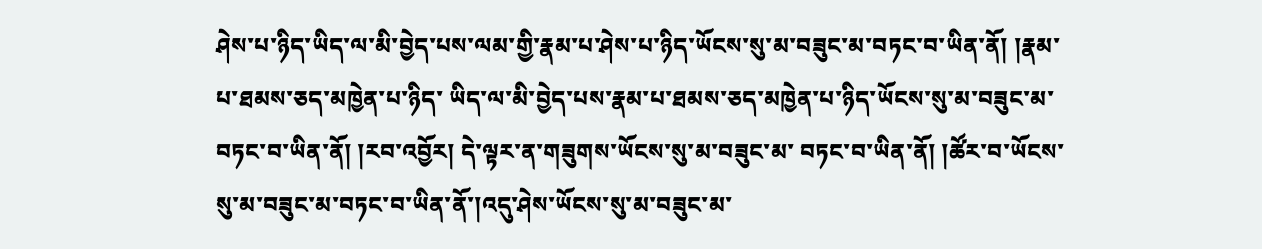ཤེས་པ་ཉིད་ཡིད་ལ་མི་བྱེད་པས་ལམ་གྱི་རྣམ་པ་ཤེས་པ་ཉིད་ཡོངས་སུ་མ་བཟུང་མ་བཏང་བ་ཡིན་ནོ། །རྣམ་པ་ཐམས་ཅད་མཁྱེན་པ་ཉིད་ ཡིད་ལ་མི་བྱེད་པས་རྣམ་པ་ཐམས་ཅད་མཁྱེན་པ་ཉིད་ཡོངས་སུ་མ་བཟུང་མ་བཏང་བ་ཡིན་ནོ། །རབ་འབྱོར། དེ་ལྟར་ན་གཟུགས་ཡོངས་སུ་མ་བཟུང་མ་ བཏང་བ་ཡིན་ནོ། །ཚོར་བ་ཡོངས་སུ་མ་བཟུང་མ་བཏང་བ་ཡིན་ནོ་།འདུ་ཤེས་ཡོངས་སུ་མ་བཟུང་མ་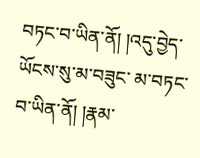བཏང་བ་ཡིན་ནོ། །འདུ་བྱེད་ཡོངས་སུ་མ་བཟུང་ མ་བཏང་བ་ཡིན་ནོ། །རྣམ་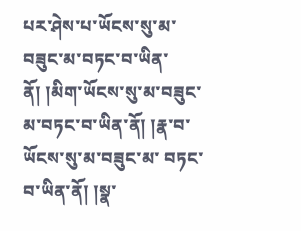པར་ཤེས་པ་ཡོངས་སུ་མ་བཟུང་མ་བཏང་བ་ཡིན་ནོ། །མིག་ཡོངས་སུ་མ་བཟུང་མ་བཏང་བ་ཡིན་ནོ། །རྣ་བ་ཡོངས་སུ་མ་བཟུང་མ་ བཏང་བ་ཡིན་ནོ། །སྣ་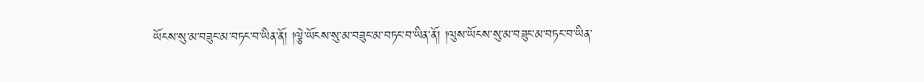ཡོངས་སུ་མ་བཟུང་མ་བཏང་བ་ཡིན་ནོ། །ལྕེ་ཡོངས་སུ་མ་བཟུང་མ་བཏང་བ་ཡིན་ནོ། །ལུས་ཡོངས་སུ་མ་བཟུང་མ་བཏང་བ་ཡིན་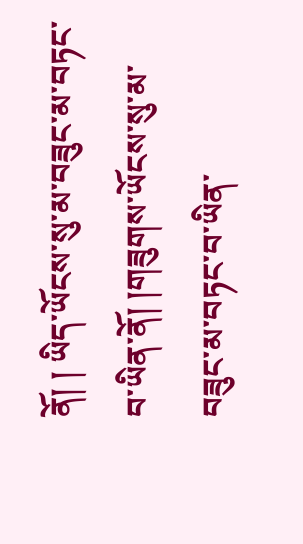ནོ། ། ཡིད་ཡོངས་སུ་མ་བཟུང་མ་བཏང་བ་ཡིན་ནོ། །གཟུགས་ཡོངས་སུ་མ་བཟུང་མ་བཏང་བ་ཡིན་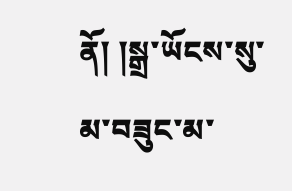ནོ། །སྒྲ་ཡོངས་སུ་མ་བཟུང་མ་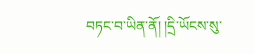བཏང་བ་ཡིན་ནོ། །དྲི་ཡོངས་སུ་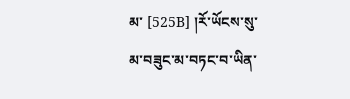མ་ [525B] །རོ་ཡོངས་སུ་མ་བཟུང་མ་བཏང་བ་ཡིན་